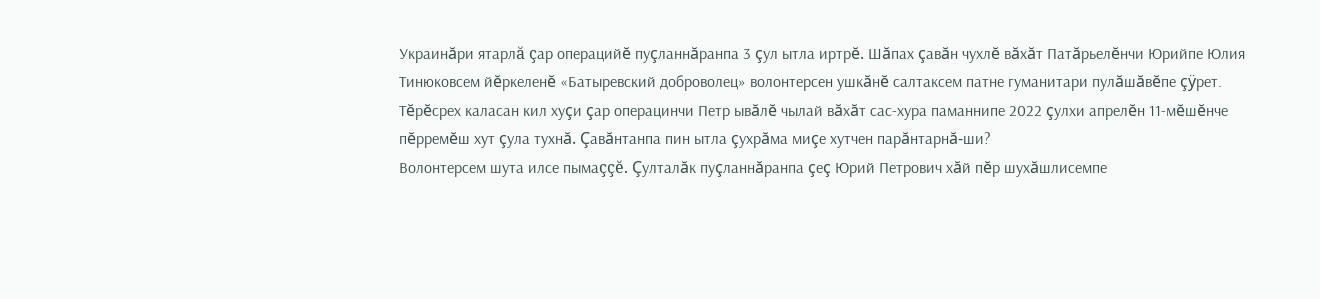Украинăри ятарлă çар операцийĕ пуçланнăранпа 3 çул ытла иртрĕ. Шăпах çавăн чухлĕ вăхăт Патăрьелĕнчи Юрийпе Юлия Тинюковсем йĕркеленĕ «Батыревский доброволец» волонтерсен ушкăнĕ салтаксем патне гуманитари пулăшăвĕпе çÿрет. Тĕрĕсрех каласан кил хуçи çар операцинчи Петр ывăлĕ чылай вăхăт сас-хура паманнипе 2022 çулхи апрелĕн 11-мĕшĕнче пĕрремĕш хут çула тухнă. Çавăнтанпа пин ытла çухрăма миçе хутчен парăнтарнă-ши?
Волонтерсем шута илсе пымаççĕ. Çулталăк пуçланнăранпа çеç Юрий Петрович хăй пĕр шухăшлисемпе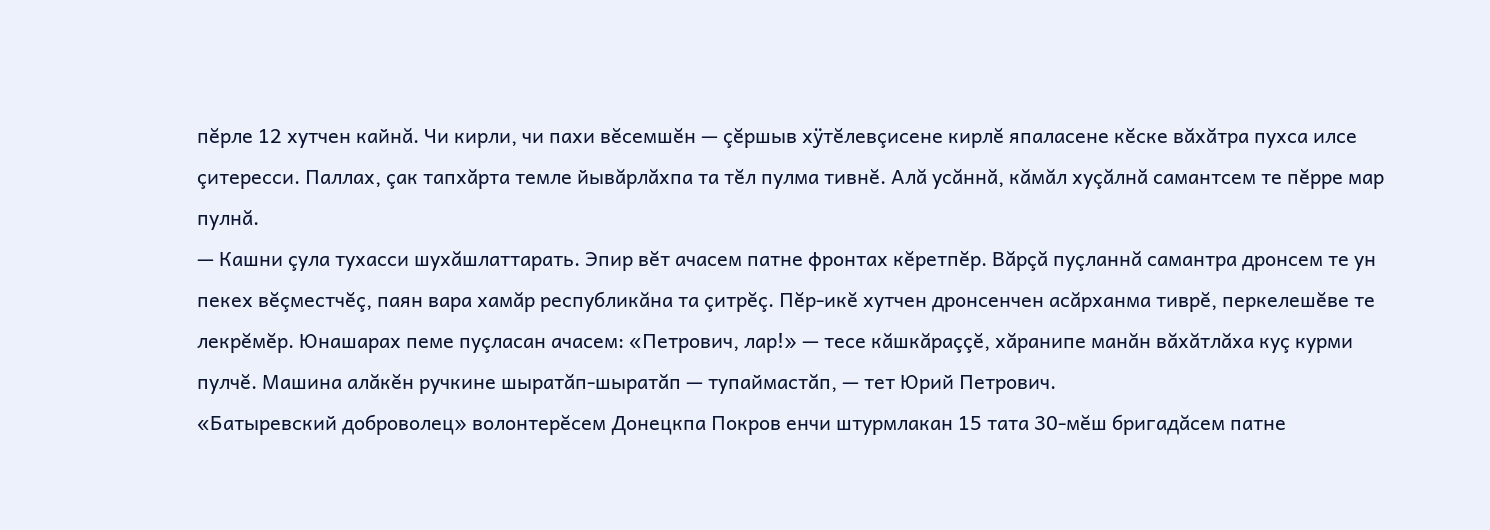пĕрле 12 хутчен кайнă. Чи кирли, чи пахи вĕсемшĕн — çĕршыв хÿтĕлевçисене кирлĕ япаласене кĕске вăхăтра пухса илсе çитересси. Паллах, çак тапхăрта темле йывăрлăхпа та тĕл пулма тивнĕ. Алă усăннă, кăмăл хуçăлнă самантсем те пĕрре мар пулнă.
— Кашни çула тухасси шухăшлаттарать. Эпир вĕт ачасем патне фронтах кĕретпĕр. Вăрçă пуçланнă самантра дронсем те ун пекех вĕçместчĕç, паян вара хамăр республикăна та çитрĕç. Пĕр-икĕ хутчен дронсенчен асăрханма тиврĕ, перкелешĕве те лекрĕмĕр. Юнашарах пеме пуçласан ачасем: «Петрович, лар!» — тесе кăшкăраççĕ, хăранипе манăн вăхăтлăха куç курми пулчĕ. Машина алăкĕн ручкине шыратăп-шыратăп — тупаймастăп, — тет Юрий Петрович.
«Батыревский доброволец» волонтерĕсем Донецкпа Покров енчи штурмлакан 15 тата 30-мĕш бригадăсем патне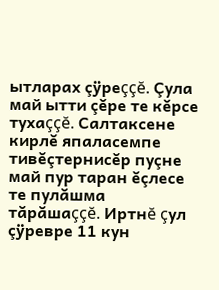ытларах çÿреççĕ. Çула май ытти çĕре те кĕрсе тухаççĕ. Салтаксене кирлĕ япаласемпе тивĕçтернисĕр пуçне май пур таран ĕçлесе те пулăшма тăрăшаççĕ. Иртнĕ çул çÿревре 11 кун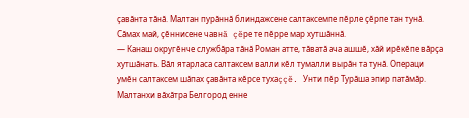çавăнта тăнă. Малтан пурăннă блиндажсене салтаксемпе пĕрле çĕрпе тан тунă. Сăмах май, çĕннисене чавнă çĕре те пĕрре мар хутшăннă.
— Канаш округĕнче службăра тăнă Роман атте, тăватă ача ашшĕ, хăй ирĕкĕпе вăрçа хутшăнать. Вăл ятарласа салтаксем валли кĕл тумалли вырăн та тунă. Операци умĕн салтаксем шăпах çавăнта кĕрсе тухаççĕ. Унти пĕр Турăша эпир патăмăр. Малтанхи вăхăтра Белгород енне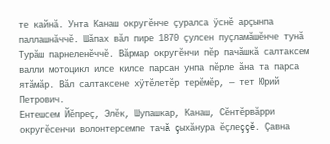те кайнă. Унта Канаш округĕнче çуралса ÿснĕ арçынпа паллашнăччĕ. Шăпах вăл пире 1870 çулсен пуçламăшĕнче тунă Турăш парнеленĕччĕ. Вăрмар округĕнчи пĕр пачăшкă салтаксем валли мотоцикл илсе килсе парсан унпа пĕрле ăна та парса ятăмăр. Вăл салтаксене хÿтĕлетĕр терĕмĕр, — тет Юрий Петрович.
Ентешсем Йĕпреç, Элĕк, Шупашкар, Канаш, Сĕнтĕрвăрри округĕсенчи волонтерсемпе тачă çыхăнура ĕçлеççĕ. Çавна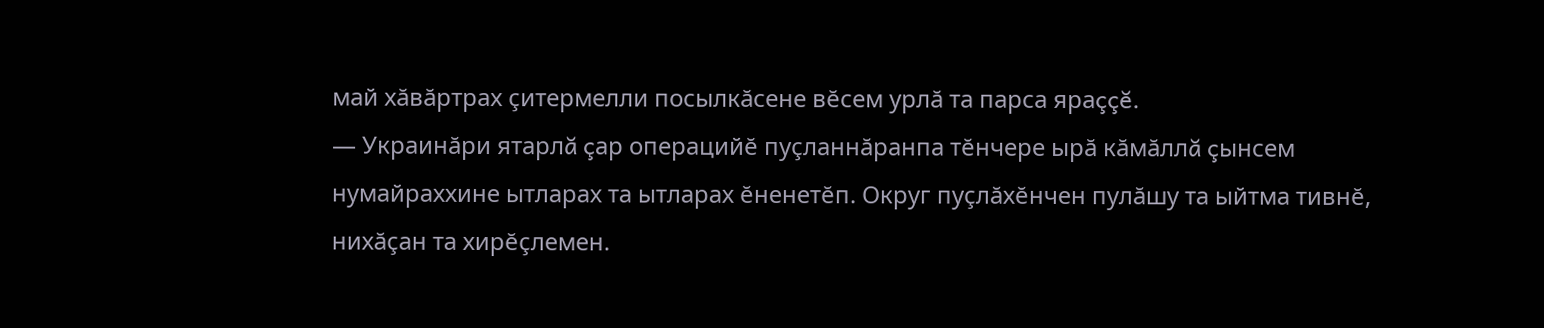май хăвăртрах çитермелли посылкăсене вĕсем урлă та парса яраççĕ.
— Украинăри ятарлă çар операцийĕ пуçланнăранпа тĕнчере ырă кăмăллă çынсем нумайраххине ытларах та ытларах ĕненетĕп. Округ пуçлăхĕнчен пулăшу та ыйтма тивнĕ, нихăçан та хирĕçлемен.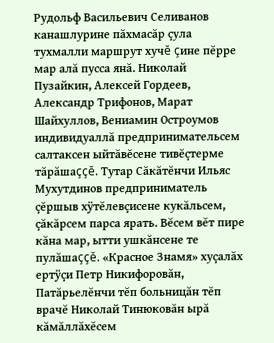Рудольф Васильевич Селиванов канашлурине пăхмасăр çула тухмалли маршрут хучĕ çине пĕрре мар алă пусса янă. Николай Пузайкин, Алексей Гордеев, Александр Трифонов, Марат Шайхуллов, Вениамин Остроумов индивидуаллă предпринимательсем салтаксен ыйтăвĕсене тивĕçтерме тăрăшаççĕ. Тутар Сăкăтĕнчи Ильяс Мухутдинов предприниматель çĕршыв хÿтĕлевçисене кукăльсем, çăкăрсем парса ярать. Вĕсем вĕт пире кăна мар, ытти ушкăнсене те пулăшаççĕ. «Красное Знамя» хуçалăх ертÿçи Петр Никифоровăн, Патăрьелĕнчи тĕп больницăн тĕп врачĕ Николай Тинюковăн ырă кăмăллăхĕсем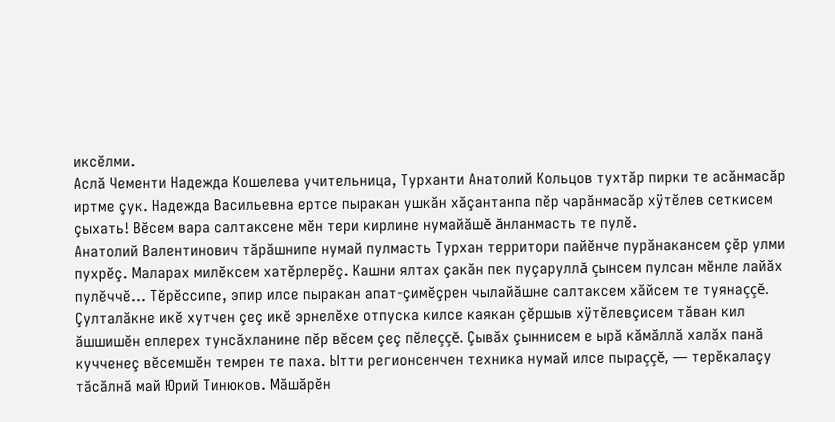иксĕлми.
Аслă Чементи Надежда Кошелева учительница, Турханти Анатолий Кольцов тухтăр пирки те асăнмасăр иртме çук. Надежда Васильевна ертсе пыракан ушкăн хăçантанпа пĕр чарăнмасăр хÿтĕлев сеткисем çыхать! Вĕсем вара салтаксене мĕн тери кирлине нумайăшĕ ăнланмасть те пулĕ.
Анатолий Валентинович тăрăшнипе нумай пулмасть Турхан территори пайĕнче пурăнакансем çĕр улми пухрĕç. Маларах милĕксем хатĕрлерĕç. Кашни ялтах çакăн пек пуçаруллă çынсем пулсан мĕнле лайăх пулĕччĕ... Тĕрĕссипе, эпир илсе пыракан апат-çимĕçрен чылайăшне салтаксем хăйсем те туянаççĕ. Çулталăкне икĕ хутчен çеç икĕ эрнелĕхе отпуска килсе каякан çĕршыв хÿтĕлевçисем тăван кил ăшшишĕн еплерех тунсăхланине пĕр вĕсем çеç пĕлеççĕ. Çывăх çыннисем е ырă кăмăллă халăх панă кучченеç вĕсемшĕн темрен те паха. Ытти регионсенчен техника нумай илсе пыраççĕ, — терĕкалаçу тăсăлнă май Юрий Тинюков. Мăшăрĕн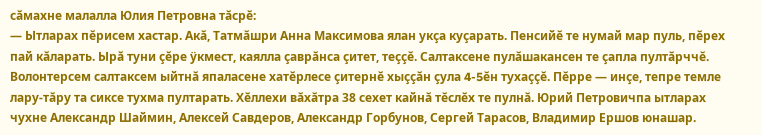сăмахне малалла Юлия Петровна тăсрĕ:
— Ытларах пĕрисем хастар. Акă, Татмăшри Анна Максимова ялан укçа куçарать. Пенсийĕ те нумай мар пуль, пĕрех пай кăларать. Ырă туни çĕре ÿкмест, каялла çаврăнса çитет, теççĕ. Салтаксене пулăшакансен те çапла пултăрччĕ.
Волонтерсем салтаксем ыйтнă япаласене хатĕрлесе çитернĕ хыççăн çула 4-5ĕн тухаççĕ. Пĕрре — инçе, тепре темле лару-тăру та сиксе тухма пултарать. Хĕллехи вăхăтра 38 сехет кайнă тĕслĕх те пулнă. Юрий Петровичпа ытларах чухне Александр Шаймин, Алексей Савдеров, Александр Горбунов, Сергей Тарасов, Владимир Ершов юнашар.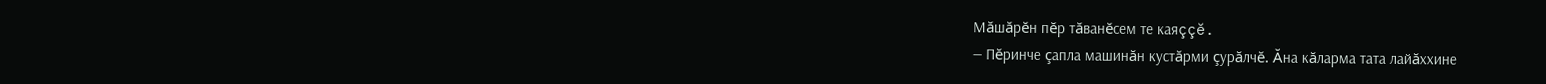Мăшăрĕн пĕр тăванĕсем те каяççĕ.
— Пĕринче çапла машинăн кустăрми çурăлчĕ. Ăна кăларма тата лайăххине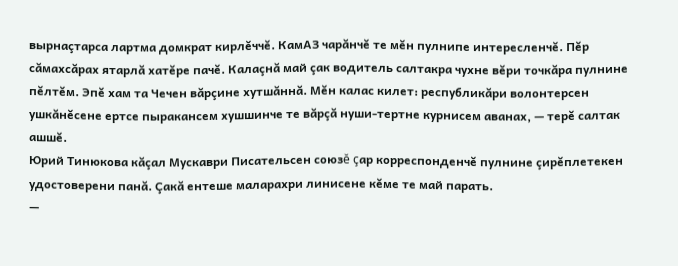вырнаçтарса лартма домкрат кирлĕччĕ. КамАЗ чарăнчĕ те мĕн пулнипе интересленчĕ. Пĕр сăмахсăрах ятарлă хатĕре пачĕ. Калаçнă май çак водитель салтакра чухне вĕри точкăра пулнине пĕлтĕм. Эпĕ хам та Чечен вăрçине хутшăннă. Мĕн калас килет: республикăри волонтерсен ушкăнĕсене ертсе пыракансем хушшинче те вăрçă нуши-тертне курнисем аванах, — терĕ салтак ашшĕ.
Юрий Тинюкова кăçал Мускаври Писательсен союзĕ çар корреспонденчĕ пулнине çирĕплетекен удостоверени панă. Çакă ентеше маларахри линисене кĕме те май парать.
—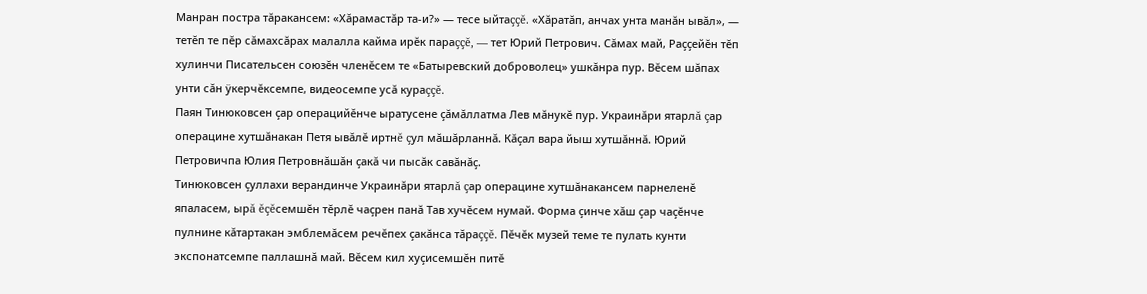Манран постра тăракансем: «Хăрамастăр та-и?» — тесе ыйтаççĕ. «Хăратăп, анчах унта манăн ывăл», — тетĕп те пĕр сăмахсăрах малалла кайма ирĕк параççĕ, — тет Юрий Петрович. Сăмах май, Раççейĕн тĕп хулинчи Писательсен союзĕн членĕсем те «Батыревский доброволец» ушкăнра пур. Вĕсем шăпах унти сăн ÿкерчĕксемпе, видеосемпе усă кураççĕ.
Паян Тинюковсен çар операцийĕнче ыратусене çăмăллатма Лев мăнукĕ пур. Украинăри ятарлă çар операцине хутшăнакан Петя ывăлĕ иртнĕ çул мăшăрланнă. Кăçал вара йыш хутшăннă. Юрий Петровичпа Юлия Петровнăшăн çакă чи пысăк савăнăç.
Тинюковсен çуллахи верандинче Украинăри ятарлă çар операцине хутшăнакансем парнеленĕ япаласем, ырă ĕçĕсемшĕн тĕрлĕ чаçрен панă Тав хучĕсем нумай. Форма çинче хăш çар чаçĕнче пулнине кăтартакан эмблемăсем речĕпех çакăнса тăраççĕ. Пĕчĕк музей теме те пулать кунти экспонатсемпе паллашнă май. Вĕсем кил хуçисемшĕн питĕ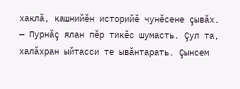хаклă, кашнийĕн историйĕ чунĕсене çывăх.
— Пурнăç ялан пĕр тикĕс шумасть. Çул та, халăхран ыйтасси те ывăнтарать. Çынсем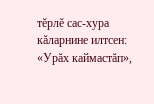тĕрлĕ сас-хура кăларнине илтсен: «Урăх каймастăп»,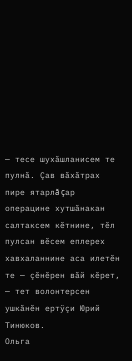— тесе шухăшланисем те пулнă. Çав вăхăтрах пире ятарлă çар операцине хутшăнакан салтаксем кĕтнине, тĕл пулсан вĕсем еплерех хавхаланнине аса илетĕн те — çĕнĕрен вăй кĕрет, — тет волонтерсен ушкăнĕн ертÿçи Юрий Тинюков.
Ольга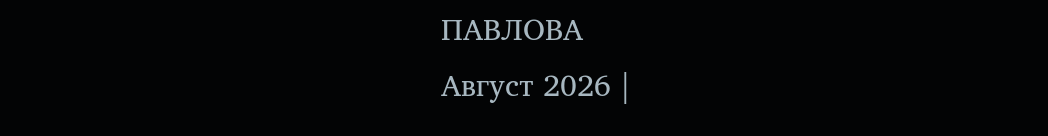ПАВЛОВА
Август 2026 |